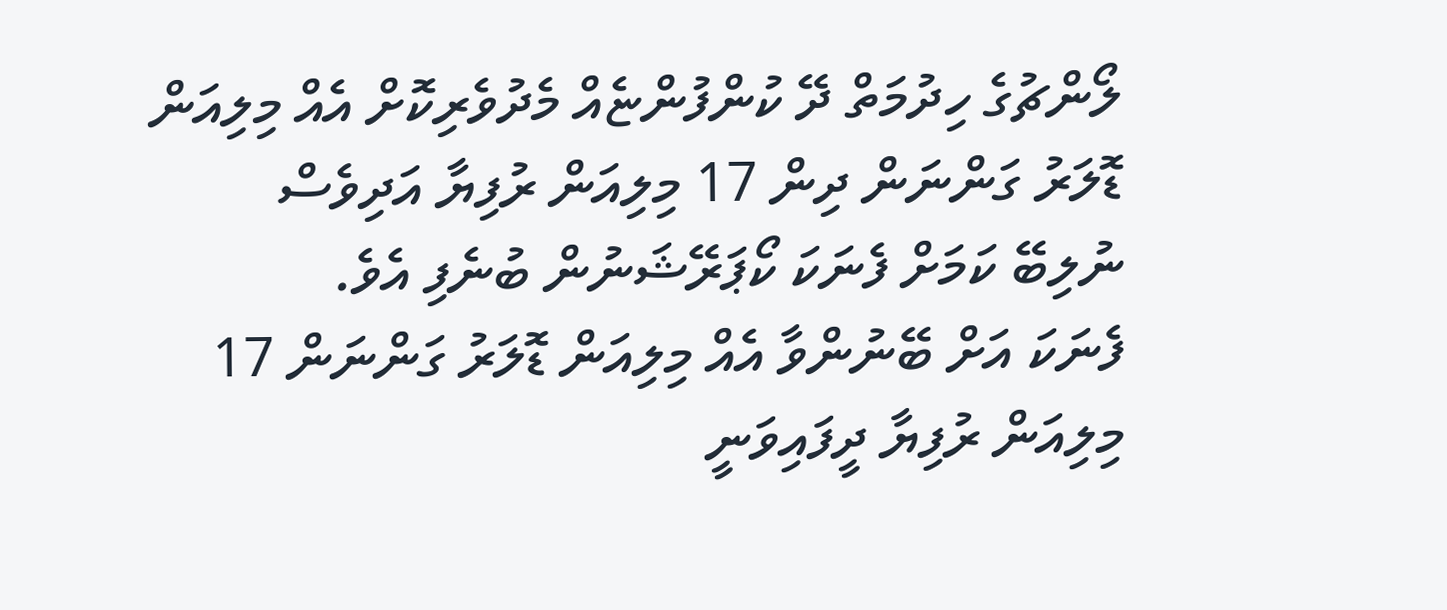ލޯންޗުގެ ހިދުމަތް ދޭ ކުންފުންޏެއް މެދުވެރިކޮށް އެއް މިލިއަން ޑޮލަރު ގަންނަން ދިން 17 މިލިއަން ރުފިޔާ އަދިވެސް ނުލިބޭ ކަމަށް ފެނަކަ ކޯޕަރޭޝަނުން ބުނެފި އެވެ.
ފެނަކަ އަށް ބޭނުންވާ އެއް މިލިއަން ޑޮލަރު ގަންނަން 17 މިލިއަން ރުފިޔާ ދީފައިވަނީ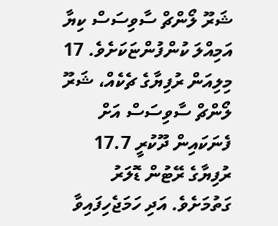ޝަރޫ ލޯންޗް ސާވިސަސް ކިޔާ އަމިއްލަ ކުންފުންޏަކަށެވެ. 17 މިލިއަން ރުފިޔާގެ ޗެކެއް، ޝަރޫ ލޯންޗް ސާވިސަސް އަށް ފެނަކައިން ދޫކުރީ 17.7 ރުފިޔާގެ ރޭޓުން ޑޮލަރު ގަތުމަށެވެ. އަދި ހަމަޖެހިފައިވާ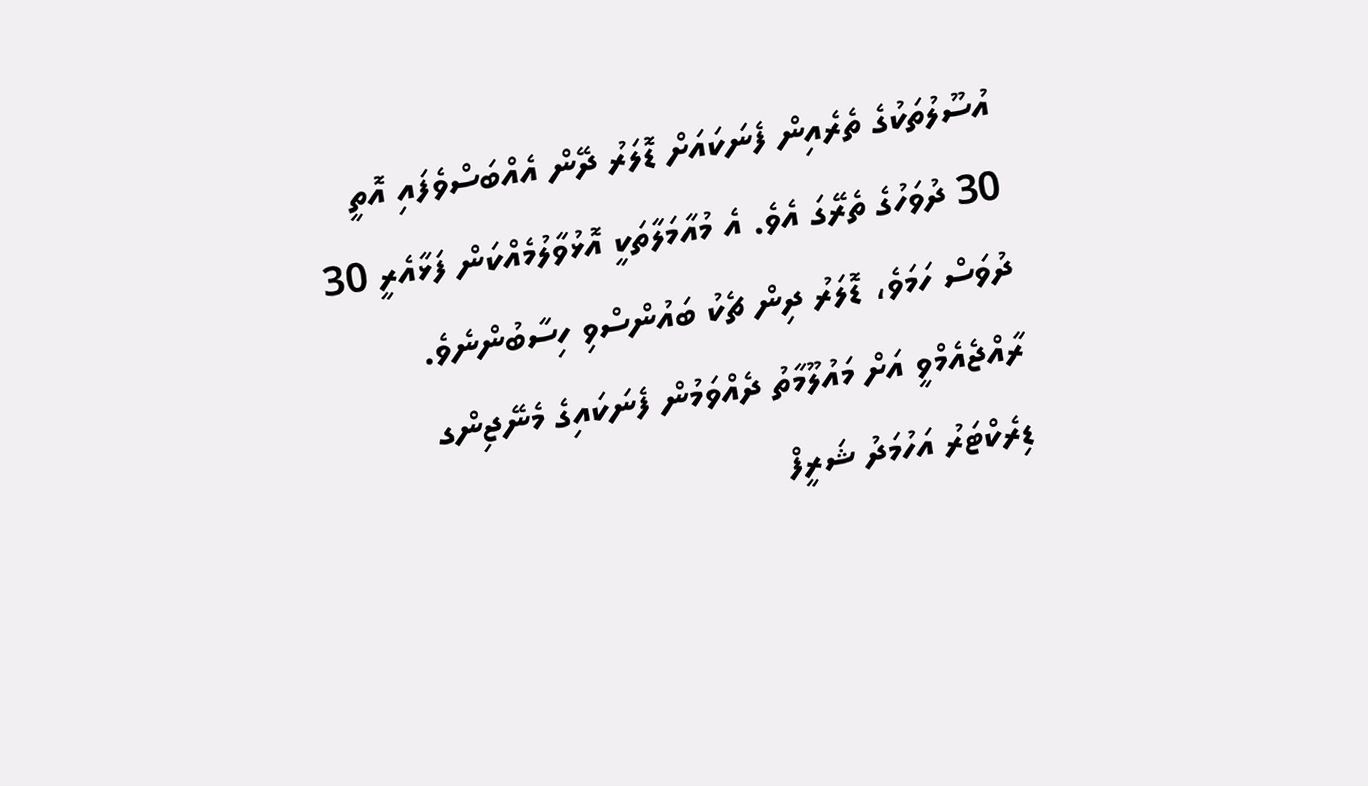އުސޫލުތަކުގެ ތެރެއިން ފެނަކައަށް ޑޮލަރު ދޭން އެއްބަސްވެފައި އޮތީ 30 ދުވަހުގެ ތެރޭގަ އެވެ. އެ މުއާމަލާތަކީ އޮޅުވާލުމެއްކަން ފަޅާއެރީ 30 ދުވަސް ހަމަވެ، ޑޮލަރު ދިން ޗެކު ބައުންސްވި ހިސާބުންނެވެ.
ރާއްޖެއެމްވީ އަށް މައުލޫމާތު ދެއްވަމުން ފެނަކައިގެ މެނޭޖިންގ ޑިރެކްޓަރު އަހުމަދު ޝަރީފް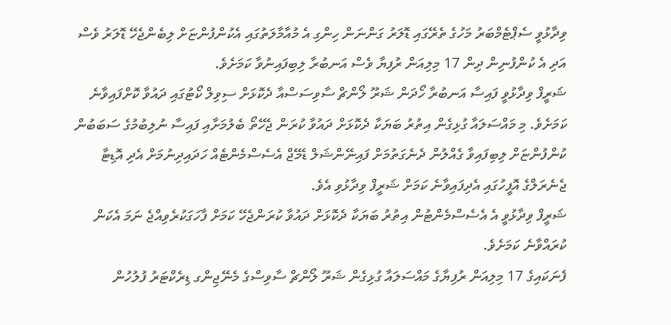ވިދާޅުވީ ސެޕްޓެމްބަރު މަހުގެ ތެރޭގައި ޑޮލަރު ގަންނަން ހިންގި އެ މުއާމާލަތުގައި އެކުންފުންޏަށް ލިބެންޖެހޭ ޑޮލަރު ވެސް އަދި އެ ކުންފުނިން ދިން 17 މިލިއަން ރުފިޔާ ވެސް އަނބުރާ ލިބިފައިނުވާ ކަމަށެވެ.
ޝަރީފް ވިދާޅުވީ ފައިސާ އަނބުރާ ހޯދަން ޝަރޫ ލޯންޗް ސާވިސަސްއާ ދެކޮޅަށް ސިވިލް ކޯޓުގައި ދައުވާ ކޮށްފައިވާނެ ކަމަށެވެ. މި މައްސަލައާ ގުޅިގެން އިތުރު ބަޔަކާ ދެކޮޅަށް ދައުވާ ކުރަން ޖެހޭތޯ ބެލުމަށާއި ފައިސާ ނުލިބުމުގެ ސަބަބުން ކުންފުންޏަށް ލިބިފައިވާ ގެއްލުން ދެނެގަތުމަށް ފައިނޭންޝަލް ޑެމޭޖް އެސެސްމެންޓެއް ހަދައިދިނުމަށް އެދި އޮޑިޓާ ޖެނެރަލްގެ އޮފީހުގައި އެދިފައިވާނެ ކަމަށް ޝަރީފް ވިދާޅުވި އެވެ.
ޝަރީފް ވިދާޅުވީ އެ އެސެސްމެންޓުން އިތުރު ބަޔަކާ ދެކޮޅަށް ދައުވާ ކުރަންޖެހޭ ކަމަށް ފާހަގަކުރެވިއްޖެ ނަމަ އެކަން ކުރައްވާނެ ކަމަށެވެ.
ފެނަކައިގެ 17 މިލިއަން ރުފިޔާގެ މައްސަލައާ ގުޅިގެން ޝަރޫ ލޯންޗް ސާވިސްގެ މެނޭޖިންގ ޑިރެކްޓަރު ފުލުހުން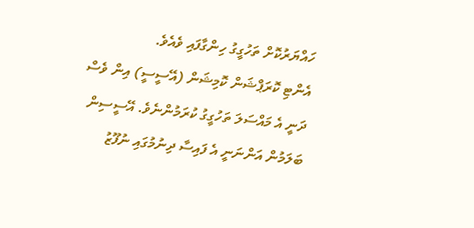ހައްޔަރުކޮށް ތަހުގީގު ހިންގާފައި ވެއެވެ.
އެންޓި ކޮރަޕްޝަން ކޮމިޝަން (އޭސީސީ) އިން ވެސް ދަނީ އެ މައްސަލަ ތަހުގީގު ކުރަމުންނެވެ. އޭސީސިން ބަލަމުން އަންނަނީ އެ ފައިސާ ދިނުމުގައި ނުފޫޒު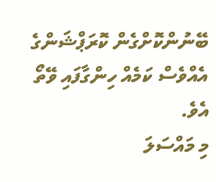ބޭނުންކޮށްގެން ކޮރަޕްޝަންގެ އެއްވެސް ކަމެއް ހިންގާފައި ވޭތޯ އެވެ.
މި މައްސަލަ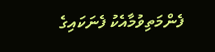ފެންމަތިވުމާއެކު ފެނަކައިގެ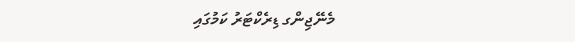މެނޭޖިންގ ޑިރެކްޓަރު ކަމުގައި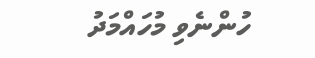ހުންނެވި މުހައްމަދު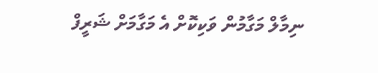ނިމާލް މަގާމުން ވަކިކޮށް އެ މަގާމަށް ޝަރީފް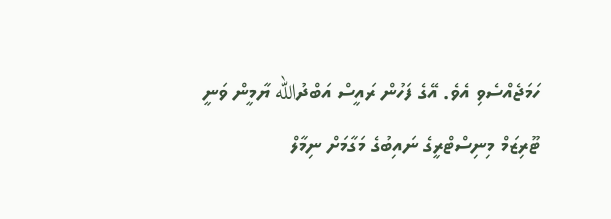ހަމަޖެއްސެވި އެވެ. އޭގެ ފަހުން ރައީސް އަބްދުالله ޔާމީން ވަނީ ޓޫރިޒަމް މިނިސްޓްރީގެ ނައިބުގެ މަގާމަށް ނިމާލް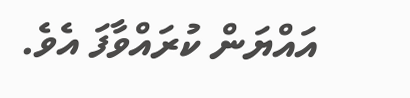އައްޔަން ކުރައްވާފަ އެވެ.